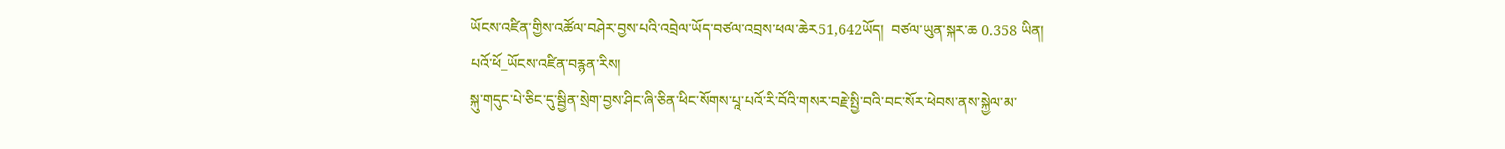ཡོངས་འཛིན་གྱིས་འཚོལ་བཤེར་བྱས་པའི་འབྲེལ་ཡོད་བཙལ་འབྲས་ཕལ་ཆེར51,642ཡོད།  བཙལ་ཡུན་སྐར་ཆ 0.358 ཡིན།
པའོ་ཕོ_ཡོངས་འཛིན་བརྙན་རིས།
སྐུ་གདུང་པེ་ཅིང་དུ་སྦྱིན་སྲེག་བྱས་ཤིང་ཞི་ཅིན་ཕིང་སོགས་པཱ་པའོ་རི་བོའི་གསར་བརྗེ་སྤྱི་བའི་བང་སོར་ཕེབས་ནས་སྐྱེལ་མ་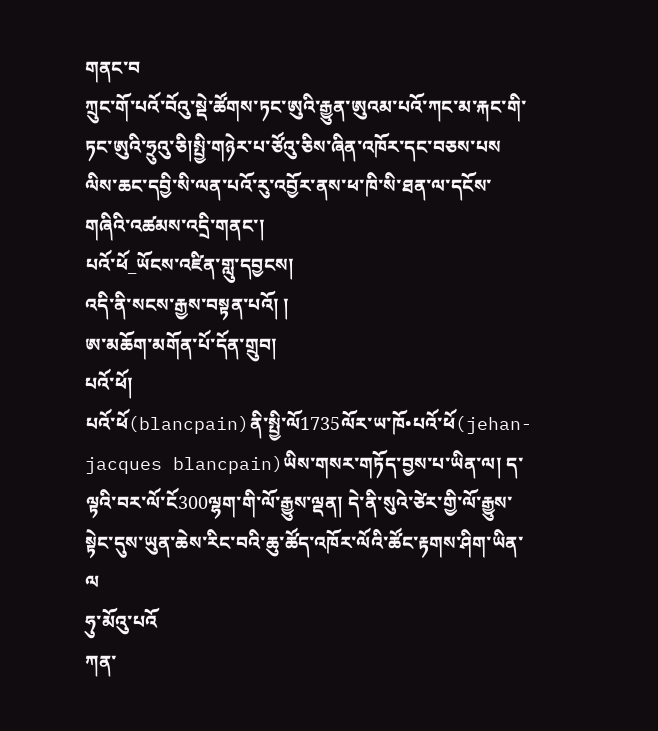གནང་བ
ཀྲུང་གོ་པའོ་བོའུ་སྡེ་ཚོགས་ཏང་ཨུའི་རྒྱུན་ཨུའམ་པའོ་ཀང་མ་རྐང་གི་ཏང་ཨུའི་ཧྲུའུ་ཅི།སྤྱི་གཉེར་པ་ཙོའུ་ཅིས་ཞིན་འཁོར་དང་བཅས་པས
ལིས་ཆང་དབྱི་སི་ལན་པའོ་རུ་འབྱོར་ནས་ཕ་ཁི་སི་ཐན་ལ་དངོས་གཞིའི་འཚམས་འདྲི་གནང་།
པའོ་ཕོ_ཡོངས་འཛིན་གླུ་དབྱངས།
འདི་ནི་སངས་རྒྱས་བསྟན་པའོ། །
ཨ་མཆོག་མགོན་པོ་དོན་གྲུབ།
པའོ་ཕོ།
པའོ་ཕོ(blancpain)ནི་སྤྱི་ལོ1735ལོར་ཡ་ཁོ•པའོ་ཕོ(jehan-jacques blancpain)ཡིས་གསར་གཏོད་བྱས་པ་ཡིན་ལ། ད་ལྟའི་བར་ལོ་ངོ300ལྷག་གི་ལོ་རྒྱུས་ལྡན། དེ་ནི་སུའེ་ཙེར་གྱི་ལོ་རྒྱུས་སྟེང་དུས་ཡུན་ཆེས་རིང་བའི་ཆུ་ཚོད་འཁོར་ལོའི་ཚོང་རྟགས་ཤིག་ཡིན་ལ
ཧུ་མོའུ་པའོ
ཀན་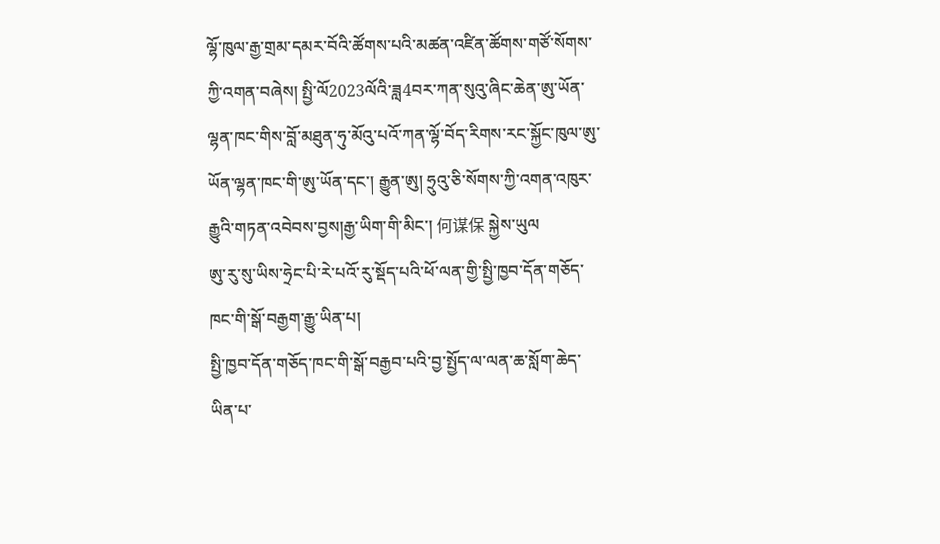ལྷོ་ཁུལ་རྒྱ་གྲམ་དམར་བོའི་ཚོགས་པའི་མཚན་འཛིན་ཚོགས་གཙོ་སོགས་ཀྱི་འགན་བཞེས། སྤྱི་ལོ2023ལོའི་ཟླ4བར་ཀན་སུའུ་ཞིང་ཆེན་ཨུ་ཡོན་ལྷན་ཁང་གིས་བློ་མཐུན་ཧུ་མོའུ་པའོ་ཀན་ལྷོ་བོད་རིགས་རང་སྐྱོང་ཁུལ་ཨུ་ཡོན་ལྷན་ཁང་གི་ཨུ་ཡོན་དང་། རྒྱུན་ཨུ། ཧྲུའུ་ཅི་སོགས་ཀྱི་འགན་འཁུར་རྒྱུའི་གཏན་འབེབས་བྱས།རྒྱ་ཡིག་གི་མིང་། 何谋保 སྐྱེས་ཡུལ
ཨུ་རུ་སུ་ཡིས་ཧྲེང་པི་རེ་པའོ་རུ་སྡོད་པའི་ཕོ་ལན་གྱི་སྤྱི་ཁྱབ་དོན་གཅོད་ཁང་གི་སྒོ་བརྒྱག་རྒྱུ་ཡིན་པ།
སྤྱི་ཁྱབ་དོན་གཅོད་ཁང་གི་སྒོ་བརྒྱབ་པའི་བྱ་སྤྱོད་ལ་ལན་ཆ་སློག་ཆེད་ཡིན་པ་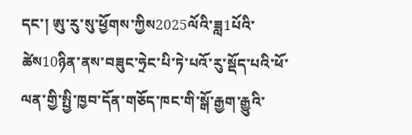དང་། ཨུ་རུ་སུ་ཕྱོགས་ཀྱིས2025ལོའི་ཟླ1པོའི་ཚེས10ཉིན་ནས་བཟུང་ཧྲེང་པི་ཏེ་པའོ་རུ་སྡོད་པའི་ཕོ་ལན་གྱི་སྤྱི་ཁྱབ་དོན་གཅོད་ཁང་གི་སྒོ་རྒྱག་རྒྱུའི་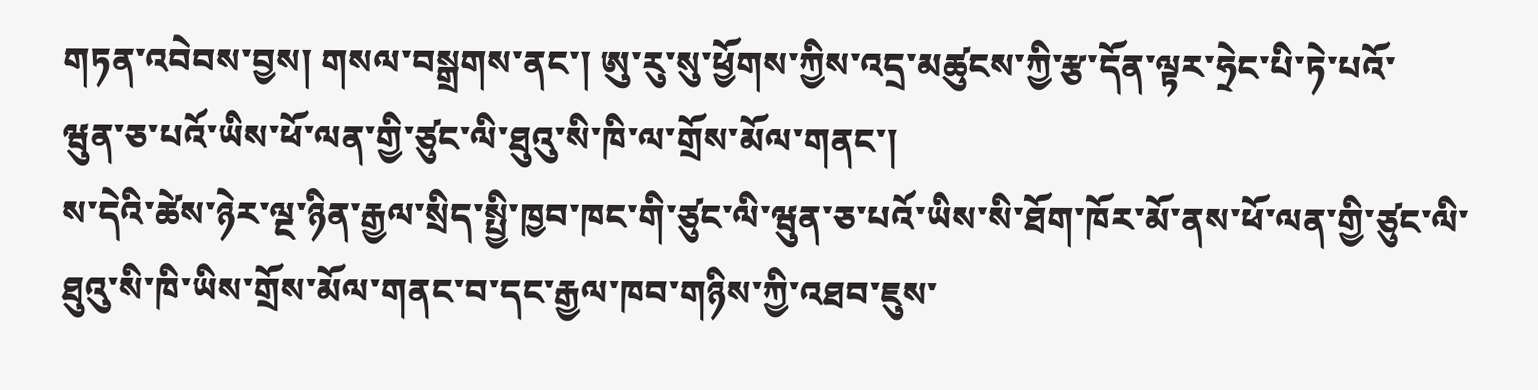གཏན་འབེབས་བྱས། གསལ་བསྒྲགས་ནང་། ཨུ་རུ་སུ་ཕྱོགས་ཀྱིས་འདྲ་མཚུངས་ཀྱི་རྩ་དོན་ལྟར་ཧྲེང་པི་ཏེ་པའོ་
ཝུན་ཅ་པའོ་ཡིས་ཕོ་ལན་གྱི་ཙུང་ལི་ཐུའུ་སི་ཁི་ལ་གྲོས་མོལ་གནང་།
ས་དེའི་ཚེས་ཉེར་ལྔ་ཉིན་རྒྱལ་སྲིད་སྤྱི་ཁྱབ་ཁང་གི་ཙུང་ལི་ཝུན་ཅ་པའོ་ཡིས་སི་ཐོག་ཁོར་མོ་ནས་ཕོ་ལན་གྱི་ཙུང་ལི་ཐུའུ་སི་ཁི་ཡིས་གྲོས་མོལ་གནང་བ་དང་རྒྱལ་ཁབ་གཉིས་ཀྱི་འཐབ་ཇུས་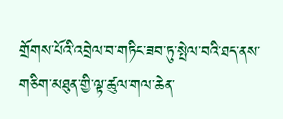གྲོགས་པོའི་འབྲེལ་བ་གཏིང་ཟབ་ཏུ་སྤེལ་བའི་ཐད་ནས་གཅིག་མཐུན་གྱི་ལྟ་ཚུལ་གལ་ཆེན་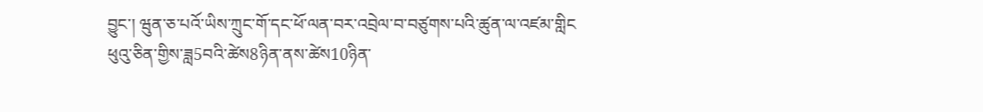བྱུང་། ཝུན་ཅ་པའོ་ཡིས་ཀྲུང་གོ་དང་ཕོ་ལན་བར་འབྲེལ་བ་བཙུགས་པའི་ཚུན་ལ་འཛམ་གླིང
ཕུའུ་ཅིན་གྱིས་ཟླ5བའི་ཚེས8ཉིན་ནས་ཚེས10ཉིན་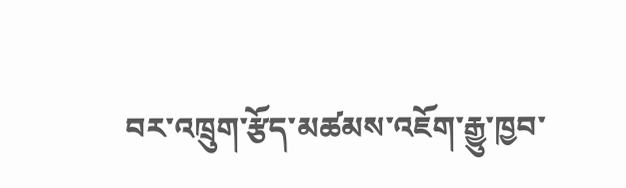བར་འཁྲུག་རྩོད་མཚམས་འཇོག་རྒྱུ་ཁྱབ་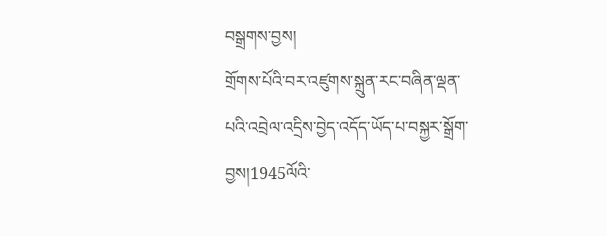བསྒྲགས་བྱས།
གྲོགས་པོའི་བར་འཛུགས་སྐྲུན་རང་བཞིན་ལྡན་པའི་འབྲེལ་འདྲིས་བྱེད་འདོད་ཡོད་པ་བསྐྱར་སྒྲོག་བྱས།1945ལོའི་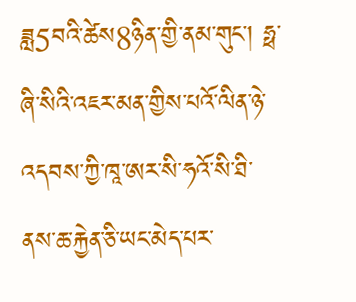ཟླ5བའི་ཚེས8ཉིན་གྱི་ནམ་གུང་། ཧྥ་ཞི་སིའི་འཇར་མན་གྱིས་པའོ་ལིན་ཉེ་འདབས་ཀྱི་ཁཱ་ཨར་སི་ཧའོ་སི་ཐི་ནས་ཆ་རྐྱེན་ཅི་ཡང་མེད་པར་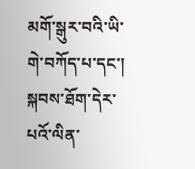མགོ་སྒུར་བའི་ཡི་གེ་བཀོད་པ་དང་། སྐབས་ཐོག་དེར་པའོ་ལིན་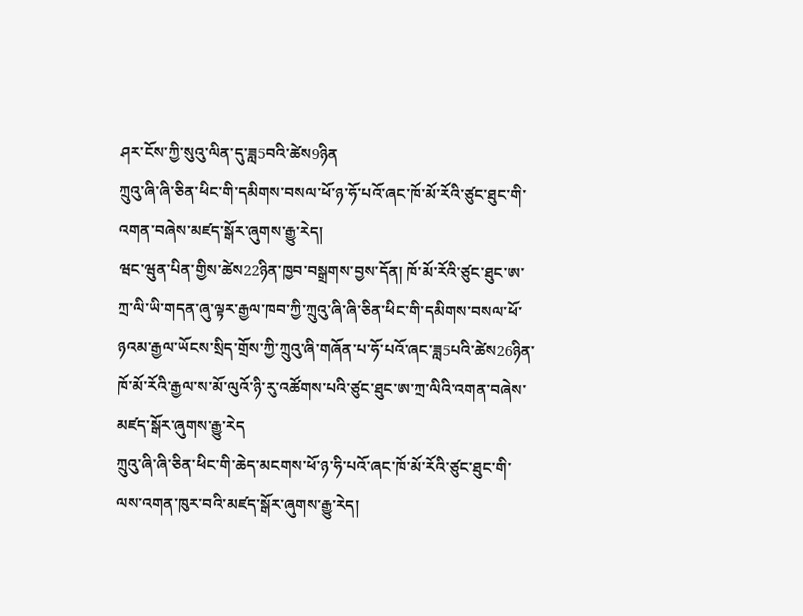ཤར་ངོས་ཀྱི་སུའུ་ལིན་དུ་ཟླ5བའི་ཚེས9ཉིན
ཀྲུའུ་ཞི་ཞི་ཅིན་ཕིང་གི་དམིགས་བསལ་ཕོ་ཉ་ཧོ་པའོ་ཞང་ཁོ་མོ་རོའི་ཙུང་ཐུང་གི་འགན་བཞེས་མཛད་སྒོར་ཞུགས་རྒྱུ་རེད།
ཝང་ཝུན་པིན་གྱིས་ཚེས22ཉིན་ཁྱབ་བསྒྲགས་བྱས་དོན། ཁོ་མོ་རོའི་ཙུང་ཐུང་ཨ་ཀྲ་ལི་ཡི་གདན་ཞུ་ལྟར་རྒྱལ་ཁབ་ཀྱི་ཀྲུའུ་ཞི་ཞི་ཅིན་ཕིང་གི་དམིགས་བསལ་ཕོ་ཉའམ་རྒྱལ་ཡོངས་སྲིད་གྲོས་ཀྱི་ཀྲུའུ་ཞི་གཞོན་པ་ཧོ་པའོ་ཞང་ཟླ5པའི་ཚེས26ཉིན་ཁོ་མོ་རོའི་རྒྱལ་ས་མོ་ལུའོ་ཉི་རུ་འཚོགས་པའི་ཙུང་ཐུང་ཨ་ཀྲ་ལིའི་འགན་བཞེས་མཛད་སྒོར་ཞུགས་རྒྱུ་རེད
ཀྲུའུ་ཞི་ཞི་ཅིན་ཕིང་གི་ཆེད་མངགས་ཕོ་ཉ་ཧི་པའོ་ཞང་ཁོ་མོ་རོའི་ཙུང་ཐུང་གི་ལས་འགན་ཁུར་བའི་མཛད་སྒོར་ཞུགས་རྒྱུ་རེད།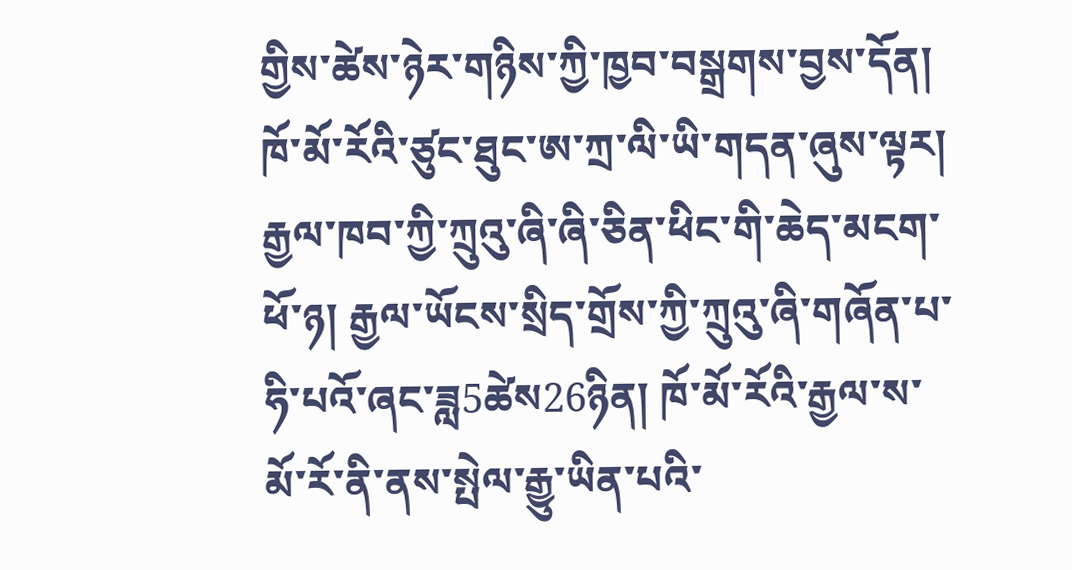གྱིས་ཚེས་ཉེར་གཉིས་ཀྱི་ཁྱབ་བསྒྲགས་བྱས་དོན། ཁོ་མོ་རོའི་ཙུང་ཐུང་ཨ་ཀྲ་ལི་ཡི་གདན་ཞུས་ལྟར། རྒྱལ་ཁབ་ཀྱི་ཀྲུའུ་ཞི་ཞི་ཅིན་ཕིང་གི་ཆེད་མངག་ཕོ་ཉ། རྒྱལ་ཡོངས་སྲིད་གྲོས་ཀྱི་ཀྲུའུ་ཞི་གཞོན་པ་ཧི་པའོ་ཞང་ཟླ5ཚེས26ཉིན། ཁོ་མོ་རོའི་རྒྱལ་ས་མོ་རོ་ནི་ནས་སྤེལ་རྒྱུ་ཡིན་པའི་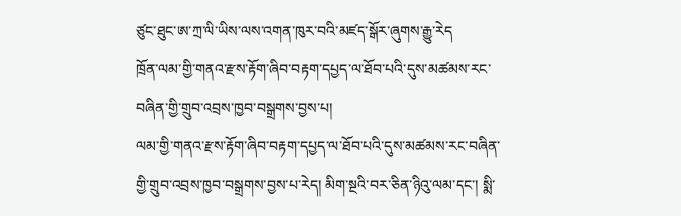ཙུང་ཐུང་ཨ་ཀྲ་ལི་ཡིས་ལས་འགན་ཁུར་བའི་མཛད་སྒོར་ཞུགས་རྒྱུ་རེད
ཁྲོན་ལམ་གྱི་གནའ་རྫས་རྟོག་ཞིབ་བརྟག་དཔྱད་ལ་ཐོབ་པའི་དུས་མཚམས་རང་བཞིན་གྱི་གྲུབ་འབྲས་ཁྱབ་བསྒྲགས་བྱས་པ།
ལམ་གྱི་གནའ་རྫས་རྟོག་ཞིབ་བརྟག་དཔྱད་ལ་ཐོབ་པའི་དུས་མཚམས་རང་བཞིན་གྱི་གྲུབ་འབྲས་ཁྱབ་བསྒྲགས་བྱས་པ་རེད། མིག་སྔའི་བར་ཅིན་ཉིའུ་ལམ་དང་། སྨི་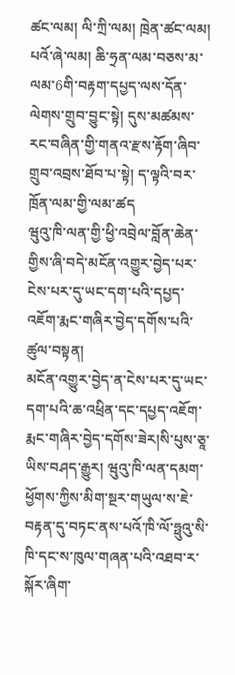ཚང་ལམ། ལི་ཀྲི་ལམ། ཁྲེན་ཚང་ལམ། པའོ་ཞེ་ལམ། ཆི་ཧྲན་ལམ་བཅས་མ་ལམ་6གི་བརྟག་དཔྱད་ལས་དོན་ལེགས་གྲུབ་བྱུང་སྟེ། དུས་མཚམས་རང་བཞིན་གྱི་གནའ་རྫས་རྟོག་ཞིབ་གྲུབ་འབྲས་ཐོབ་པ་སྟེ། ད་ལྟའི་བར་ཁྲོན་ལམ་གྱི་ལམ་ཚད
ཝུའུ་ཁི་ལན་གྱི་ཕྱི་འབྲེལ་བློན་ཆེན་གྱིས་ཞི་བདེ་མངོན་འགྱུར་བྱེད་པར་ངེས་པར་དུ་ཡང་དག་པའི་དཔྱད་འཇོག་རྨང་གཞིར་བྱེད་དགོས་པའི་ཚུལ་བསྟན།
མངོན་འགྱུར་བྱེད་ན་ངེས་པར་དུ་ཡང་དག་པའི་ཆ་འཕྲིན་དང་དཔྱད་འཇོག་རྨང་གཞིར་བྱེད་དགོས་ཟེར།སི་པུས་ཅཱ་ཡིས་བཤད་རྒྱུར། ཝུའུ་ཁི་ལན་དམག་ཕྱོགས་ཀྱིས་མིག་སྔར་གཡུལ་ས་ཇེ་བརྟན་དུ་བཏང་ནས་པའོ་ཁི་ལོ་ཧྥུའུ་སི་ཁི་དང་ས་ཁུལ་གཞན་པའི་འཐབ་ར་སྐོར་ཞིག་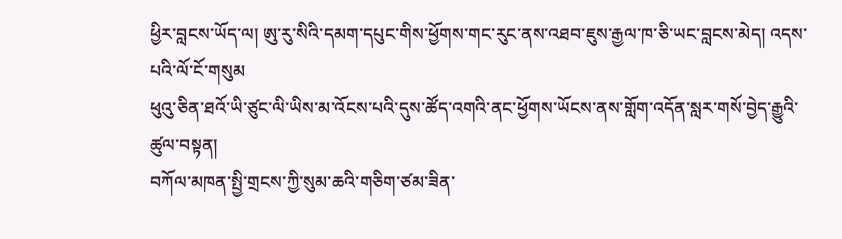ཕྱིར་བླངས་ཡོད་ལ། ཨུ་རུ་སིའི་དམག་དཔུང་གིས་ཕྱོགས་གང་རུང་ནས་འཐབ་ཇུས་རྒྱལ་ཁ་ཅི་ཡང་བླངས་མེད། འདས་པའི་ལོ་ངོ་གསུམ
ཕུའུ་ཅིན་ཐའོ་ཡི་ཙུང་ལི་ཡིས་མ་འོངས་པའི་དུས་ཚོད་འགའི་ནང་ཕྱོགས་ཡོངས་ནས་གློག་འདོན་སླར་གསོ་བྱེད་རྒྱུའི་ཚུལ་བསྟན།
བཀོལ་མཁན་སྤྱི་གྲངས་ཀྱི་སུམ་ཆའི་གཅིག་ཙམ་ཟིན་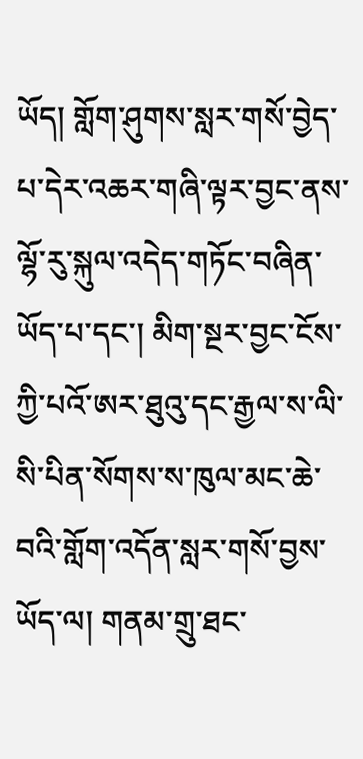ཡོད། གློག་ཤུགས་སླར་གསོ་བྱེད་པ་དེར་འཆར་གཞི་ལྟར་བྱང་ནས་ལྷོ་རུ་སྐུལ་འདེད་གཏོང་བཞིན་ཡོད་པ་དང་། མིག་སྔར་བྱང་ངོས་ཀྱི་པའོ་ཨར་ཐུའུ་དང་རྒྱལ་ས་ལི་སི་པིན་སོགས་ས་ཁུལ་མང་ཆེ་བའི་གློག་འདོན་སླར་གསོ་བྱས་ཡོད་ལ། གནམ་གྲུ་ཐང་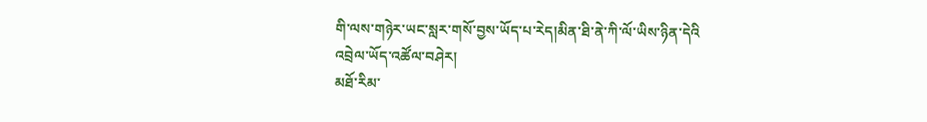གི་ལས་གཉེར་ཡང་སླར་གསོ་བྱས་ཡོད་པ་རེད།མིན་ཐི་ནེ་ཀི་ལོ་ཡིས་ཉིན་དེའི
འབྲེལ་ཡོད་འཚོལ་བཤེར།
མཐོ་རིམ་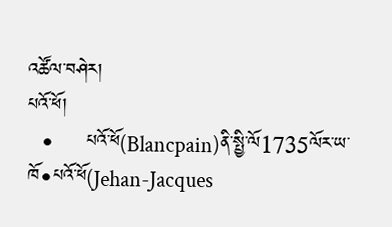འཚོལ་བཤེར།
པའོ་ཕོ།
  •     པའོ་ཕོ(Blancpain)ནི་སྤྱི་ལོ1735ལོར་ཡ་ཁོ•པའོ་ཕོ(Jehan-Jacques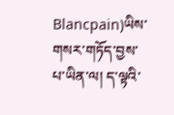Blancpain)ཡིས་གསར་གཏོད་བྱས་པ་ཡིན་ལ། ད་ལྟའི་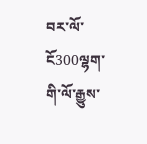བར་ལོ་ངོ300ལྷག་གི་ལོ་རྒྱུས་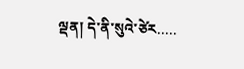ལྡན། དེ་ནི་སུའེ་ཙེར.....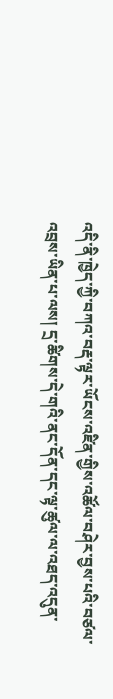འདི་ནི་ཁྱེད་ཀྱི་བཀའ་བརྡ་ལྟར་ཡོངས་འཛིན་གྱིས་འཚོལ་བཤེར་བྱས་པའི་བཙལ་འབྲས་ཡིན་པ་ལས། དྲ་ཚིགས་དེ་གའི་ནང་དོན་དང་ལྟ་ཚུལ་ལ་འཐད་འདུན་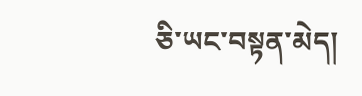ཅི་ཡང་བསྟན་མེད།